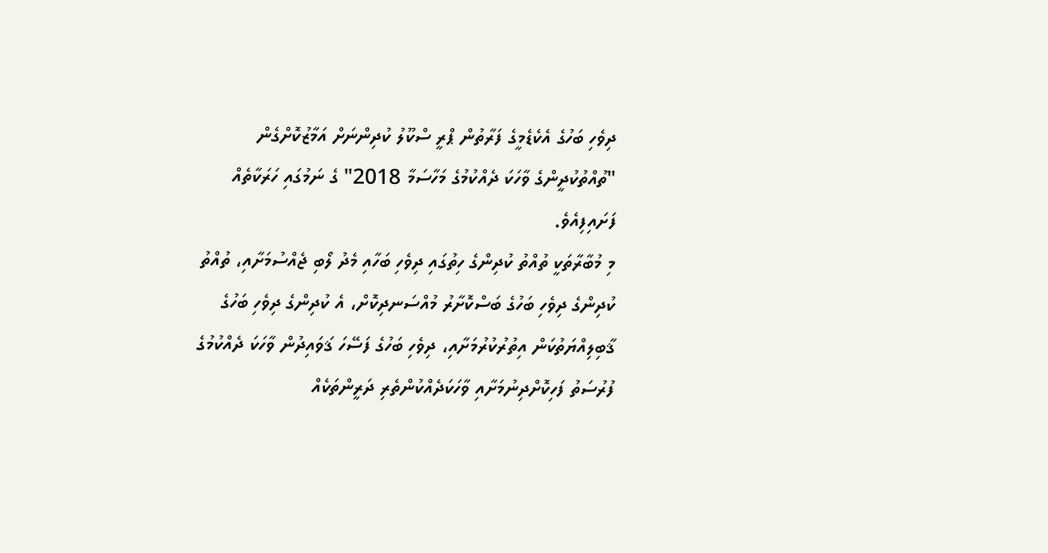ދިވެހި ބަހުގެ އެކެޑެމީގެ ފަރާތުން ޕްރީ ސްކޫލު ކުދިންނަށް އަމާޒުކޮށްގެން "ތުއްތުކުދީންގެ ވާހަކަ ދެއްކުމުގެ މަހާސަމާ 2018" ގެ ނަމުގައި ހަރަކާތެއް ފަށައިފިއެވެ.
މި މުބާރާތަކީ ތުއްތު ކުދިންގެ ހިތުގައި ދިވެހި ބަހާއި މެދު ލޯބި ޖެއްސުމަށާއި، ތުއްތު ކުދިންގެ ދިވެހި ބަހުގެ ބަސްކޮށާރު މުއްސަނދިކޮށް، އެ ކުދިންގެ ދިވެހި ބަހުގެ ޤާބިލިއްޔަތުކަން އިތުރުކުރުމަށާއި، ދިވެހި ބަހުގެ ފަސޭހަ ޤަވައިދުން ވާހަކަ ދެއްކުމުގެ ފުރުސަތު ފަހިކޮށްދިނުމަށާއި ވާހަކަދެއްކުންތެރި ދަރީންތަކެއް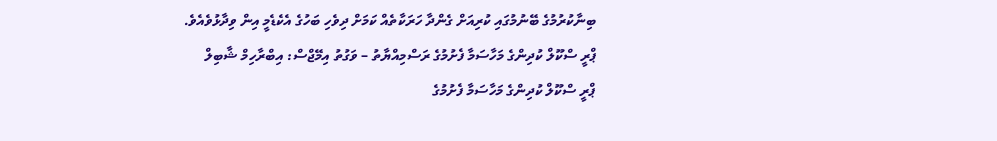ބިނާކުރުމުގެ ބޭނުމުގައި ކުރިއަށް ގެންދާ ހަރަކާތެއް ކަމަށް ދިވެހި ބަހުގެ އެކެޑެމީ އިން ވިދާޅުވެއެވެ.
ޕްރީ ސްކޫލް ކުދިންގެ މަހާސަމާ ފެށުމުގެ ރަސްމިއްޔާތު – ވަގުތު އިމޭޖްސް: އިބްރާހިމް ޝާބިލް
ޕްރީ ސްކޫލް ކުދިންގެ މަހާސަމާ ފެށުމުގެ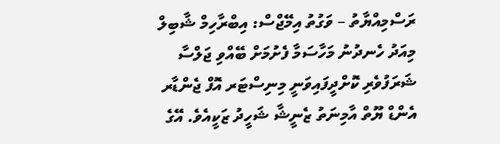ރަސްމިއްޔާތު – ވަގުތު އިމޭޖްސް: އިބްރާހިމް ޝާބިލް
މިއަދު ހެނދުނު މަހާސަމާ ފެށުމަށް ބޭއްވި ޖަލްސާ ޝަރަފުވެރި ކޮށްދީފައިވަނީ މިނިސްޓަރ އޮފް ޖެންޑާރ އެންޑް ޔޫތް އާމިނަތު ޒެނީޝާ ޝަހީދު ޒަކީއެވެ. އޭގެ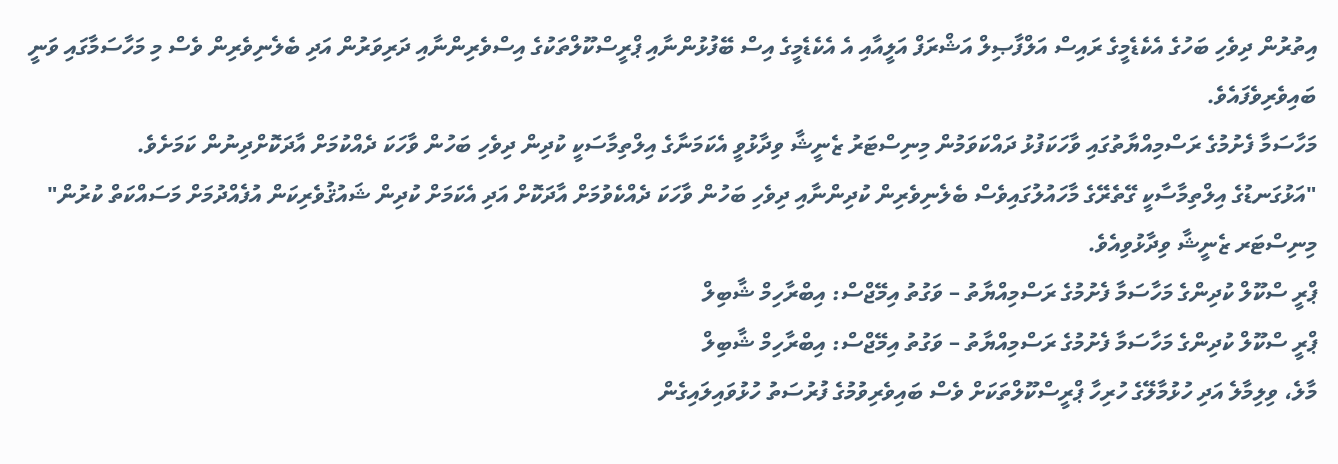އިތުރުން ދިވެހި ބަހުގެ އެކެޑެމީގެ ރައިސް އަލްފާޞިލް އަޝްރަފް އަލީއާއި އެ އެކެޑެމީގެ އިސް ބޭފުޅުންނާއި ޕްރީސްކޫލްތަކުގެ އިސްވެރިންނާއި ދަރިވަރުން އަދި ބެލެނިވެރިން ވެސް މި މަހާސަމާގައި ވަނީ ބައިވެރިވެފައެވެ.
މަހާސަމާ ފެށުމުގެ ރަސްމިއްޔާތުގައި ވާހަކަފުޅު ދައްކަވަމުން މިނިސްޓަރު ޒެނީޝާ ވިދާޅުވީ އެކަމަނާގެ އިލްތިމާސަކީ ކުދިން ދިވެހި ބަހުން ވާހަކަ ދެއްކުމަށް އާދަކޮށްދިނުން ކަމަށެވެ.
"އަޅުގަނޑުގެ އިލްތިމާސާކީ ގޭތެރޭގެ މާހައުލުގައިވެސް ބެލެނިވެރިން ކުދިންނާއި ދިވެހި ބަހުން ވާހަކަ ދެއްކެވުމަށް އާދަކޮށް އަދި އެކަމަށް ކުދިން ޝައުޤުވެރިކަން އުފެއްދުމަށް މަސައްކަތް ކުރުން" މިނިސްޓަރ ޒެނީޝާ ވިދާޅުވިއެވެ.
ޕްރީ ސްކޫލް ކުދިންގެ މަހާސަމާ ފެށުމުގެ ރަސްމިއްޔާތު – ވަގުތު އިމޭޖްސް: އިބްރާހިމް ޝާބިލް
ޕްރީ ސްކޫލް ކުދިންގެ މަހާސަމާ ފެށުމުގެ ރަސްމިއްޔާތު – ވަގުތު އިމޭޖްސް: އިބްރާހިމް ޝާބިލް
މާލެ، ވިލިމާލެ އަދި ހުޅުމާލޭގެ ހުރިހާ ޕްރީސްކޫލްތަކަށް ވެސް ބައިވެރިވުމުގެ ފުރުސަތު ހުޅުވައިލައިގެން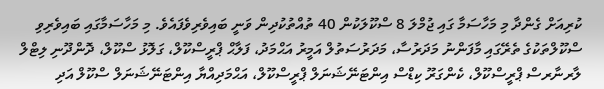ކުރިއަށް ގެންދާ މި މަހާސަމާ ގައި ޖުމްލަ 8 ސްކޫލަކުން 40 ތުއްތުކުދިން ވަނީ ބައިވެރިވެފައެވެ. މި މަހާސަމާގައި ބައިވެރިވި ސްކޫލްތަކުގެ ތެރޭގައި މާފަންނު މަދަރުސާ، މަދަރުސަތުލް އަމީރު އަޙްމަދު، ފަލާޙް ޕްރީސްކޫލް، ގަލޮޅު ސްކޫލް، ދޮންދޫނި ލިޓްލް ލާރނާރސް ޕްރީސްކޫލް، ކެންގަރޫ ކިޑްސް އިންޓަނޭޝަނަލް ޕްރީސްކޫލް، އަޙްމަދިއްޔާ އިންޓަނޭޝަނަލް ސްކޫލް އަދި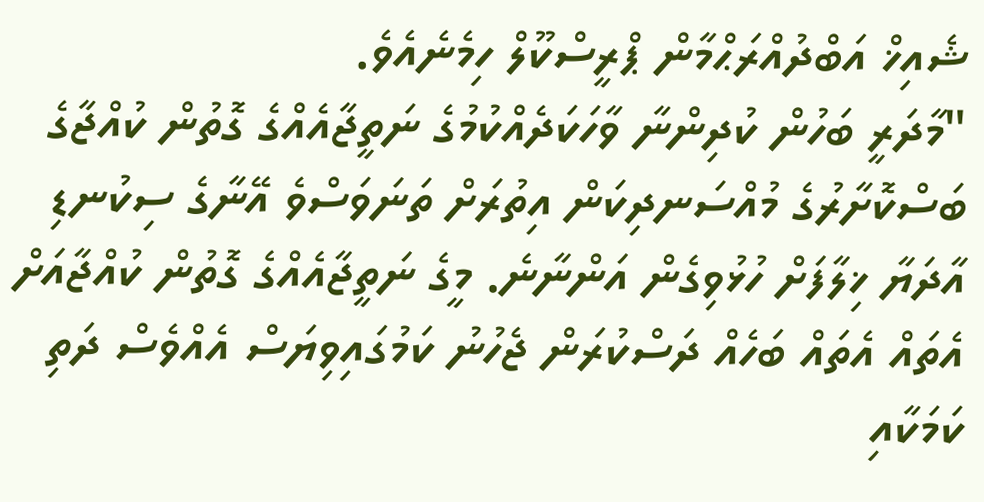ޝެއިޚް އަބްދުއްރަޙްމާން ޕްރީސްކޫލް ހިމެނެއެވެ.
"މާދަރީ ބަހުން ކުދިންނާ ވާހަކަދެއްކުމުގެ ނަތީޖާއެއްގެ ގޮތުން ކުއްޖާގެ ބަސްކޮށާރުގެ މުއްސަނދިކަން އިތުރަށް ތަނަވަސްވެ އޭނާގެ ސިކުނޑި އާދަޔާ ޚިލާފަށް ހުޅުވިގެން އަންނާނެ. މީގެ ނަތީޖާއެއްގެ ގޮތުން ކުއްޖާއަށް އެތައް އެތައް ބަހެއް ދަސްކުރަން ޖެހުނު ކަމުގައިވިޔަސް އެއްވެސް ދަތި ކަމަކާއި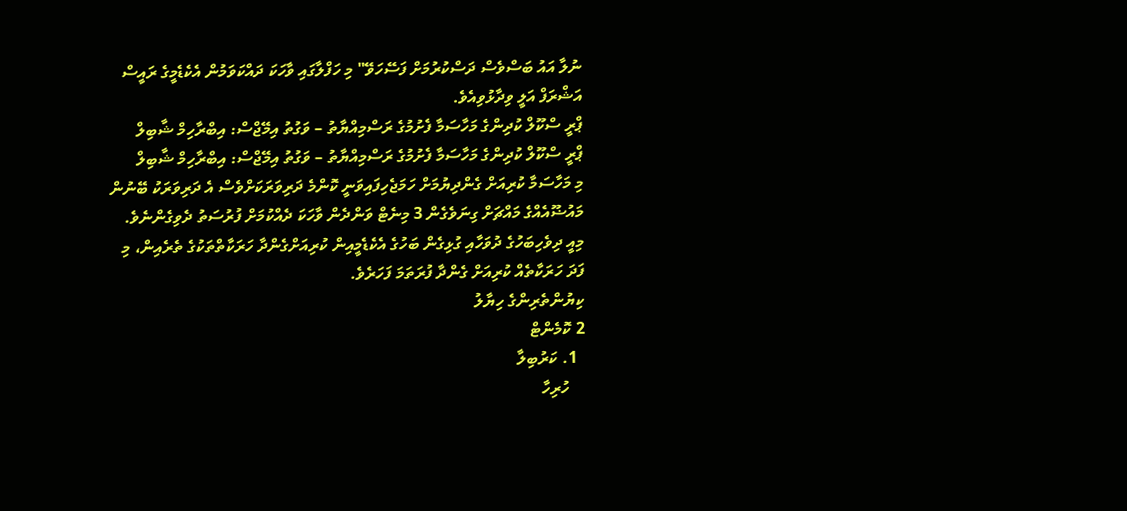ނުލާ އައު ބަސްވެސް ދަސްކުރުމަށް ފަސޭހަވޭ" މި ހަފްލާގައި ވާހަކަ ދައްކަވަމުން އެކެޑެމީގެ ރައީސް އަޝްރަފް އަލީ ވިދާޅުވިއެވެ.
ޕްރީ ސްކޫލް ކުދިންގެ މަހާސަމާ ފެށުމުގެ ރަސްމިއްޔާތު – ވަގުތު އިމޭޖްސް: އިބްރާހިމް ޝާބިލް
ޕްރީ ސްކޫލް ކުދިންގެ މަހާސަމާ ފެށުމުގެ ރަސްމިއްޔާތު – ވަގުތު އިމޭޖްސް: އިބްރާހިމް ޝާބިލް
މި މަހާސަމާ ކުރިއަށް ގެންދިޔުމަށް ހަމަޖެހިފައިވަނީ ކޮންމެ ދަރިވަރަކަށްވެސް އެ ދަރިވަރަކު ބޭނުން މައުޟޫއެއްގެ މައްޗަށް ގިނަވެގެން 3 މިނެޓް ވަންދެން ވާހަކަ ދެއްކުމަށް ފުރުސަތު ދެވިގެންނެވެ.
މިއީ ދިވެހިބަހުގެ ދުވަހާއި ގުޅިގެން ބަހުގެ އެކެޑެމީއިން ކުރިއަށްގެންދާ ހަރަކާތްތަކުގެ ތެރެއިން، މި ފަދަ ހަރަކާތެއް ކުރިއަށް ގެންދާ ފުރަތަމަ ފަހަރެވެ.
ކިޔުންތެރިންގެ ހިޔާލު
2 ކޮމެންޓް
  1. ކަރުބިލާ
    ހުރިހާ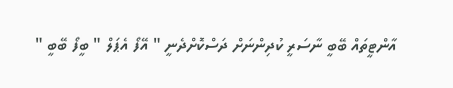އާންޓީތައް ބޭބީ ނާސަރީ ކުދިންނަށް ދަސްކޮށްދެނީ " އޭފޯ އެޕަލް " ބީފޯ ބޭބީ "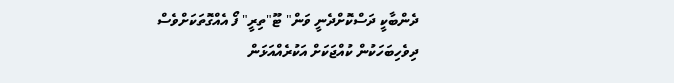ދެންބާކީ ދަސްކޮށްދެނީ ވަން" ޓޫ"ތިރީ" ފޯ އެއްގޮތަކަށްވެސް ދިވެހިބަހަކުން ކުއްޖަކަށް އަކުރެއްއަޅަން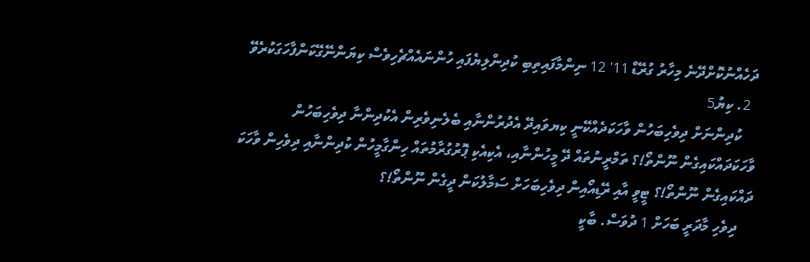ދަހެއްނުކޮށްދޭނެ މިހާރު ގުރޭޑް 11' 12 ނިންމާފައިތިބި ކުދިންލިޔެފައި ހުންނައެއްޗެހިވެސް ކިޔަންނޭގޭކަންފާހަގަކުރެވޭ
  2. ކިޔު5
    ކުދިންނަށް ދިވެހިބަހުން ވާހަކަދެއްކޭނީ ކިޔވައިދޭ އެދުރުންނާއި ބެލެނިވެރިން އެކުދިންނާ ދިވެހިބަހުން ވާހަކަދައްކައިގެން ނޫންތޯ!؟ ތަމްރީނުތައް ދޭ މީހުންނާއި، އެކިއެކި ޕޮރުގުރާމުތައް ހިންގާމީހުން ކުދިންނާއި ދިވެހިން ވާހަކަ ދައްކައިގެން ނޫންތޯ!؟ ޓީވީ އާއި ރޭޑިއޯއިން ދިވެހިބަހަށް ސަމާލުކަން ދީގެން ނޫންތޯ!؟
    ދިވެހި މާދަރީ ބަހަށް 1 ދުވަސް. ބާކީ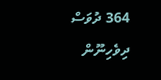364 ދުވަސް ދިވެހިނޫން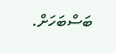ބަސްބަހަށް.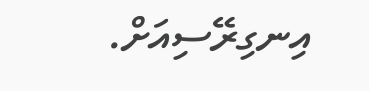އިނގިރޭސިއަށް.